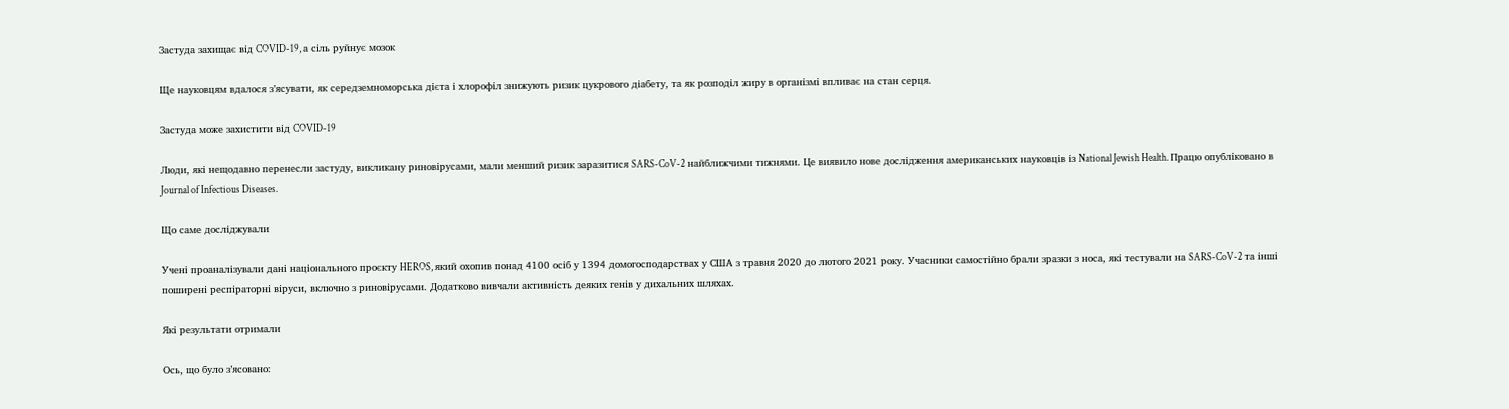Застуда захищає від COVID-19, а сіль руйнує мозок

Ще науковцям вдалося з’ясувати, як середземноморська дієта і хлорофіл знижують ризик цукрового діабету, та як розподіл жиру в організмі впливає на стан серця.

Застуда може захистити від COVID-19

Люди, які нещодавно перенесли застуду, викликану риновірусами, мали менший ризик заразитися SARS-CoV-2 найближчими тижнями. Це виявило нове дослідження американських науковців із National Jewish Health. Працю опубліковано в Journal of Infectious Diseases.

Що саме досліджували

Учені проаналізували дані національного проєкту HEROS, який охопив понад 4100 осіб у 1394 домогосподарствах у США з травня 2020 до лютого 2021 року. Учасники самостійно брали зразки з носа, які тестували на SARS-CoV-2 та інші поширені респіраторні віруси, включно з риновірусами. Додатково вивчали активність деяких генів у дихальних шляхах.

Які результати отримали

Ось, що було з’ясовано: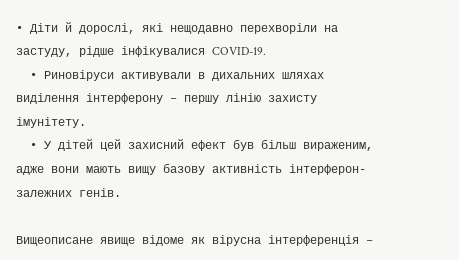• Діти й дорослі, які нещодавно перехворіли на застуду, рідше інфікувалися COVID-19.
  • Риновіруси активували в дихальних шляхах виділення інтерферону – першу лінію захисту імунітету.
  • У дітей цей захисний ефект був більш вираженим, адже вони мають вищу базову активність інтерферон-залежних генів.

Вищеописане явище відоме як вірусна інтерференція –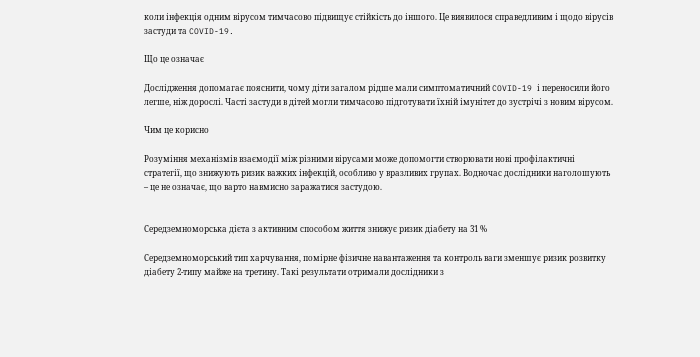коли інфекція одним вірусом тимчасово підвищує стійкість до іншого. Це виявилося справедливим і щодо вірусів застуди та COVID-19.

Що це означає

Дослідження допомагає пояснити, чому діти загалом рідше мали симптоматичний COVID-19 і переносили його легше, ніж дорослі. Часті застуди в дітей могли тимчасово підготувати їхній імунітет до зустрічі з новим вірусом.

Чим це корисно

Розуміння механізмів взаємодії між різними вірусами може допомогти створювати нові профілактичні стратегії, що знижують ризик важких інфекцій, особливо у вразливих групах. Водночас дослідники наголошують – це не означає, що варто навмисно заражатися застудою.


Середземноморська дієта з активним способом життя знижує ризик діабету на 31 %

Середземноморський тип харчування, помірне фізичне навантаження та контроль ваги зменшує ризик розвитку діабету 2-типу майже на третину. Такі результати отримали дослідники з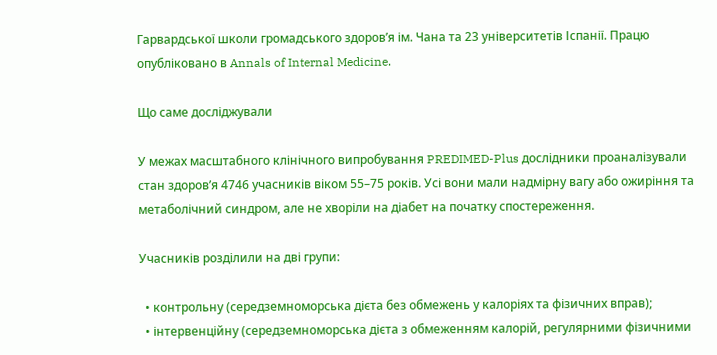Гарвардської школи громадського здоров’я ім. Чана та 23 університетів Іспанії. Працю опубліковано в Annals of Internal Medicine.

Що саме досліджували

У межах масштабного клінічного випробування PREDIMED-Plus дослідники проаналізували стан здоров’я 4746 учасників віком 55–75 років. Усі вони мали надмірну вагу або ожиріння та метаболічний синдром, але не хворіли на діабет на початку спостереження.

Учасників розділили на дві групи:

  • контрольну (середземноморська дієта без обмежень у калоріях та фізичних вправ);
  • інтервенційну (середземноморська дієта з обмеженням калорій, регулярними фізичними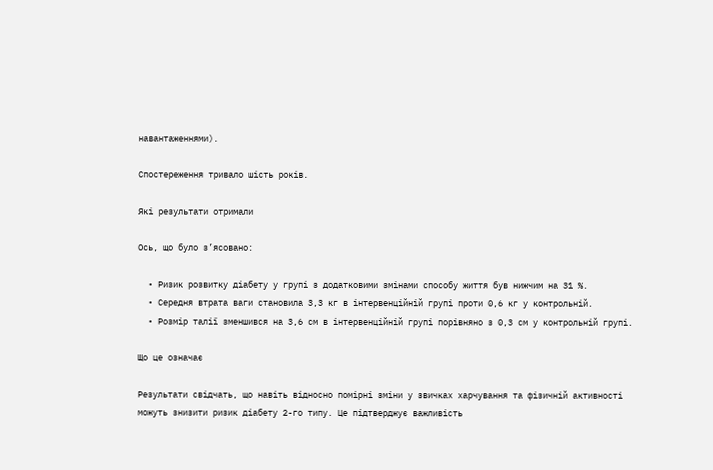навантаженнями).

Спостереження тривало шість років.

Які результати отримали

Ось, що було з’ясовано:

  • Ризик розвитку діабету у групі з додатковими змінами способу життя був нижчим на 31 %.
  • Середня втрата ваги становила 3,3 кг в інтервенційній групі проти 0,6 кг у контрольній.
  • Розмір талії зменшився на 3,6 см в інтервенційній групі порівняно з 0,3 см у контрольній групі.

Що це означає

Результати свідчать, що навіть відносно помірні зміни у звичках харчування та фізичній активності можуть знизити ризик діабету 2-го типу. Це підтверджує важливість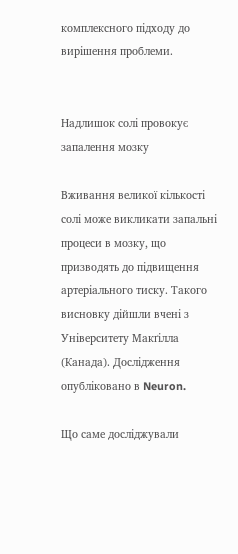комплексного підходу до вирішення проблеми.


Надлишок солі провокує запалення мозку

Вживання великої кількості солі може викликати запальні процеси в мозку, що призводять до підвищення артеріального тиску. Такого висновку дійшли вчені з Університету Макґілла (Канада). Дослідження опубліковано в Neuron.

Що саме досліджували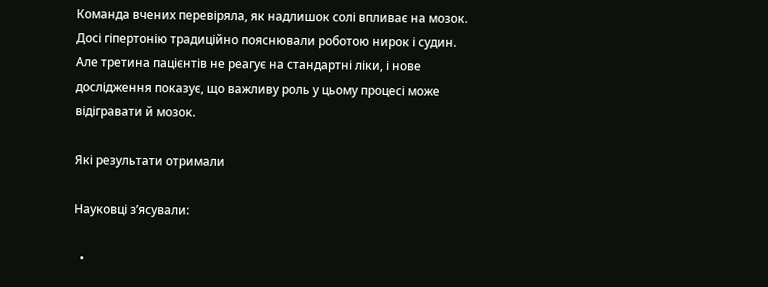Команда вчених перевіряла, як надлишок солі впливає на мозок. Досі гіпертонію традиційно пояснювали роботою нирок і судин. Але третина пацієнтів не реагує на стандартні ліки, і нове дослідження показує, що важливу роль у цьому процесі може відігравати й мозок.

Які результати отримали

Науковці з’ясували:

  •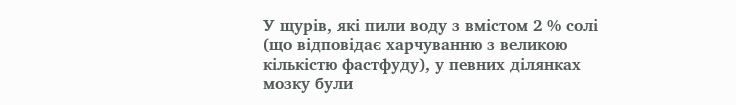У щурів, які пили воду з вмістом 2 % солі (що відповідає харчуванню з великою кількістю фастфуду), у певних ділянках мозку були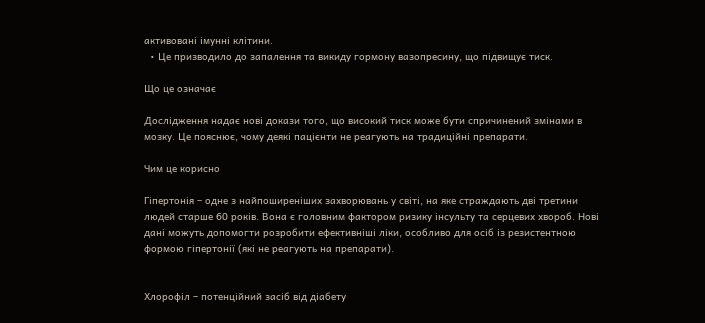активовані імунні клітини.
  • Це призводило до запалення та викиду гормону вазопресину, що підвищує тиск.

Що це означає

Дослідження надає нові докази того, що високий тиск може бути спричинений змінами в мозку. Це пояснює, чому деякі пацієнти не реагують на традиційні препарати.

Чим це корисно

Гіпертонія – одне з найпоширеніших захворювань у світі, на яке страждають дві третини людей старше 60 років. Вона є головним фактором ризику інсульту та серцевих хвороб. Нові дані можуть допомогти розробити ефективніші ліки, особливо для осіб із резистентною формою гіпертонії (які не реагують на препарати).


Хлорофіл – потенційний засіб від діабету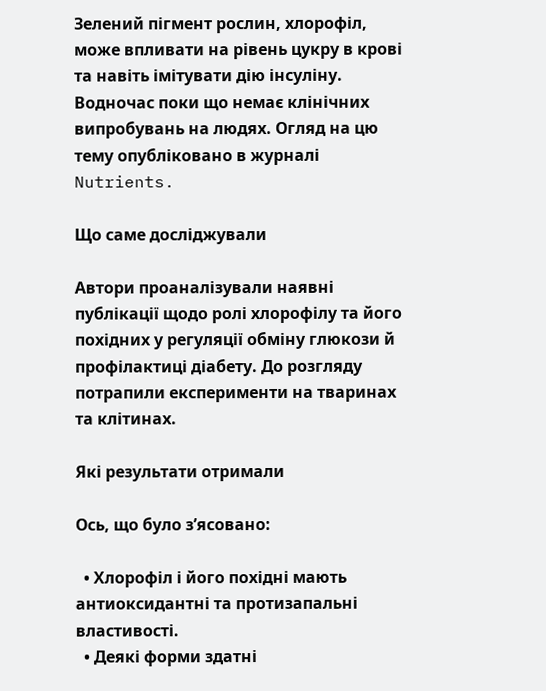Зелений пігмент рослин, хлорофіл, може впливати на рівень цукру в крові та навіть імітувати дію інсуліну. Водночас поки що немає клінічних випробувань на людях. Огляд на цю тему опубліковано в журналі Nutrients.

Що саме досліджували

Автори проаналізували наявні публікації щодо ролі хлорофілу та його похідних у регуляції обміну глюкози й профілактиці діабету. До розгляду потрапили експерименти на тваринах та клітинах.

Які результати отримали

Ось, що було з’ясовано:

  • Хлорофіл і його похідні мають антиоксидантні та протизапальні властивості.
  • Деякі форми здатні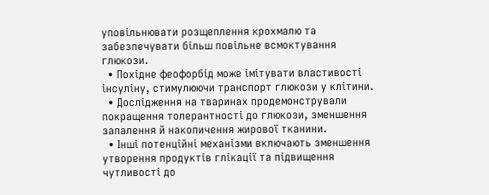уповільнювати розщеплення крохмалю та забезпечувати більш повільне всмоктування глюкози.
  • Похідне феофорбід може імітувати властивості інсуліну, стимулюючи транспорт глюкози у клітини.
  • Дослідження на тваринах продемонстрували покращення толерантності до глюкози, зменшення запалення й накопичення жирової тканини.
  • Інші потенційні механізми включають зменшення утворення продуктів глікації та підвищення чутливості до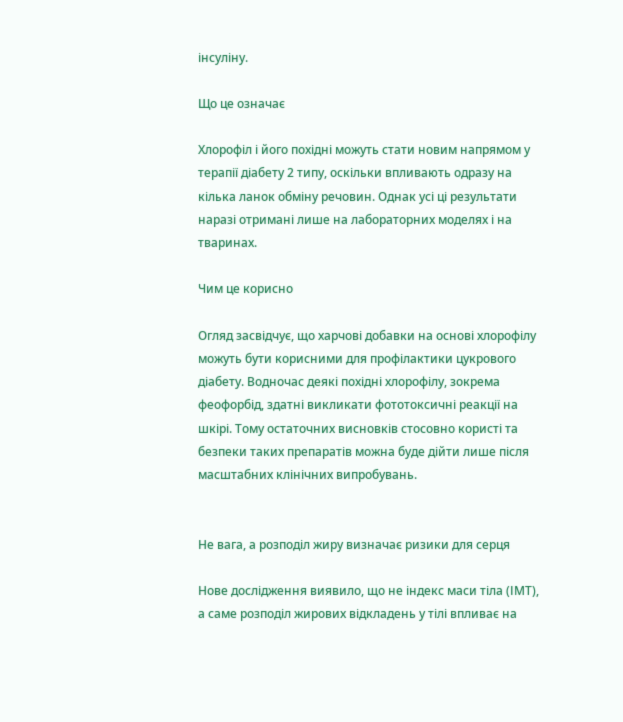інсуліну.

Що це означає

Хлорофіл і його похідні можуть стати новим напрямом у терапії діабету 2 типу, оскільки впливають одразу на кілька ланок обміну речовин. Однак усі ці результати наразі отримані лише на лабораторних моделях і на тваринах.

Чим це корисно

Огляд засвідчує, що харчові добавки на основі хлорофілу можуть бути корисними для профілактики цукрового діабету. Водночас деякі похідні хлорофілу, зокрема феофорбід, здатні викликати фототоксичні реакції на шкірі. Тому остаточних висновків стосовно користі та безпеки таких препаратів можна буде дійти лише після масштабних клінічних випробувань.


Не вага, а розподіл жиру визначає ризики для серця

Нове дослідження виявило, що не індекс маси тіла (ІМТ), а саме розподіл жирових відкладень у тілі впливає на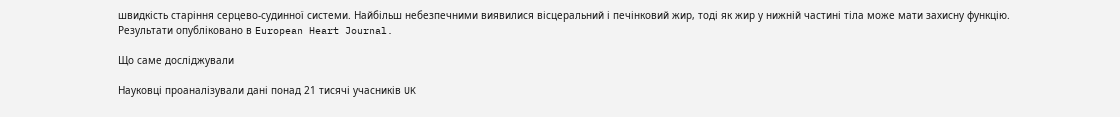швидкість старіння серцево-судинної системи. Найбільш небезпечними виявилися вісцеральний і печінковий жир, тоді як жир у нижній частині тіла може мати захисну функцію. Результати опубліковано в European Heart Journal.

Що саме досліджували

Науковці проаналізували дані понад 21 тисячі учасників UK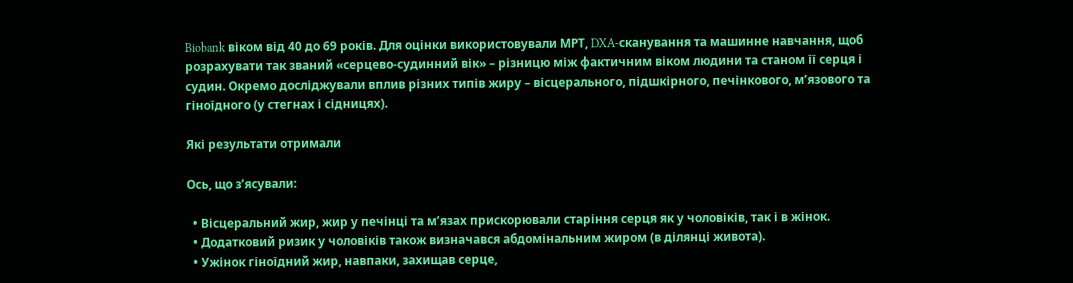Biobank віком від 40 до 69 років. Для оцінки використовували МРТ, DXA-сканування та машинне навчання, щоб розрахувати так званий «серцево-судинний вік» – різницю між фактичним віком людини та станом її серця і судин. Окремо досліджували вплив різних типів жиру – вісцерального, підшкірного, печінкового, м’язового та гіноїдного (у стегнах і сідницях).

Які результати отримали

Ось, що з’ясували:

  • Вісцеральний жир, жир у печінці та м’язах прискорювали старіння серця як у чоловіків, так і в жінок.
  • Додатковий ризик у чоловіків також визначався абдомінальним жиром (в ділянці живота).
  • Ужінок гіноїдний жир, навпаки, захищав серце,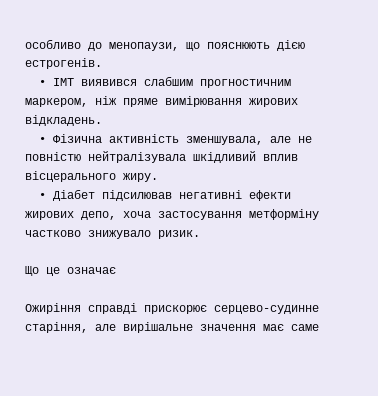особливо до менопаузи, що пояснюють дією естрогенів.
  • ІМТ виявився слабшим прогностичним маркером, ніж пряме вимірювання жирових відкладень.
  • Фізична активність зменшувала, але не повністю нейтралізувала шкідливий вплив вісцерального жиру.
  • Діабет підсилював негативні ефекти жирових депо, хоча застосування метформіну частково знижувало ризик.

Що це означає

Ожиріння справді прискорює серцево-судинне старіння, але вирішальне значення має саме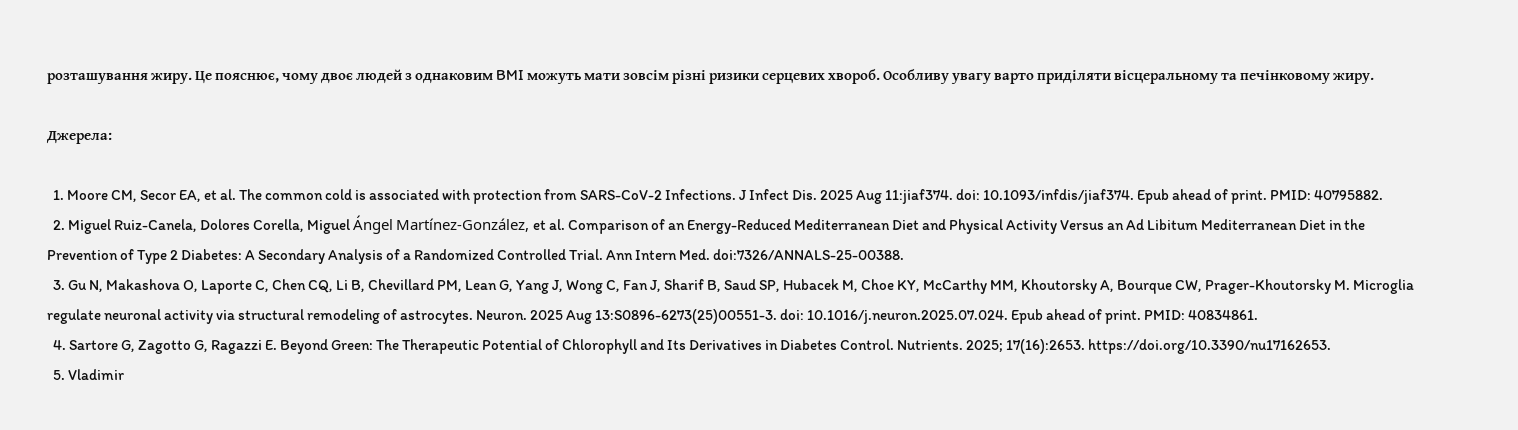розташування жиру. Це пояснює, чому двоє людей з однаковим BMI можуть мати зовсім різні ризики серцевих хвороб. Особливу увагу варто приділяти вісцеральному та печінковому жиру.

Джерела:

  1. Moore CM, Secor EA, et al. The common cold is associated with protection from SARS-CoV-2 Infections. J Infect Dis. 2025 Aug 11:jiaf374. doi: 10.1093/infdis/jiaf374. Epub ahead of print. PMID: 40795882.
  2. Miguel Ruiz-Canela, Dolores Corella, Miguel Ángel Martínez-González, et al. Comparison of an Energy-Reduced Mediterranean Diet and Physical Activity Versus an Ad Libitum Mediterranean Diet in the Prevention of Type 2 Diabetes: A Secondary Analysis of a Randomized Controlled Trial. Ann Intern Med. doi:7326/ANNALS-25-00388.
  3. Gu N, Makashova O, Laporte C, Chen CQ, Li B, Chevillard PM, Lean G, Yang J, Wong C, Fan J, Sharif B, Saud SP, Hubacek M, Choe KY, McCarthy MM, Khoutorsky A, Bourque CW, Prager-Khoutorsky M. Microglia regulate neuronal activity via structural remodeling of astrocytes. Neuron. 2025 Aug 13:S0896-6273(25)00551-3. doi: 10.1016/j.neuron.2025.07.024. Epub ahead of print. PMID: 40834861.
  4. Sartore G, Zagotto G, Ragazzi E. Beyond Green: The Therapeutic Potential of Chlorophyll and Its Derivatives in Diabetes Control. Nutrients. 2025; 17(16):2653. https://doi.org/10.3390/nu17162653.
  5. Vladimir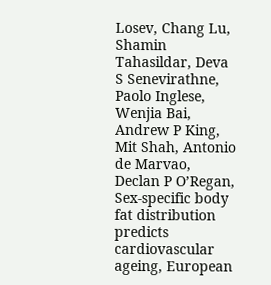Losev, Chang Lu, Shamin Tahasildar, Deva S Senevirathne, Paolo Inglese, Wenjia Bai, Andrew P King, Mit Shah, Antonio de Marvao, Declan P O’Regan, Sex-specific body fat distribution predicts cardiovascular ageing, European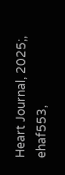Heart Journal, 2025;, ehaf553,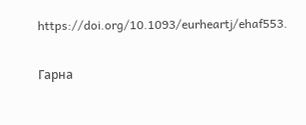https://doi.org/10.1093/eurheartj/ehaf553.

Гарна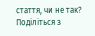стаття, чи не так? Поділіться з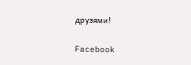друзями!

Facebook